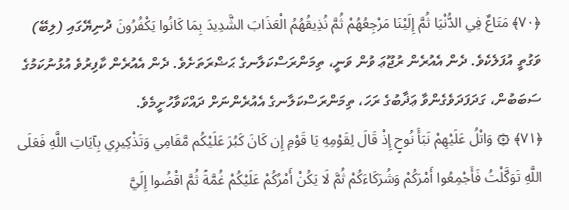﴿٧٠﴾ مَتَاعٌ فِي الدُّنْيَا ثُمَّ إِلَيْنَا مَرْجِعُهُمْ ثُمَّ نُذِيقُهُمُ الْعَذَابَ الشَّدِيدَ بِمَا كَانُوا يَكْفُرُونَ ދުނިޔޭގައި (ލިބޭ) ވަގުތީ އުފަލެކެވެ. ދެން އެއުރެން ރުޖޫޢަ ވުން ވަނީ، ތިމަންރަސްކަލާނގެ ޙަޟްރަތަށެވެ. ދެން އެއުރެން ކާފިރުވެ އުޅުނުކަމުގެ ސަބަބުން، ގަދަފަދަވެގެންވާ ޢަޛާބުގެ ރަހަ، ތިމަންރަސްކަލާނގެ އެއުރެންނަށް ދައްކަވާހުށީމެވެ.
﴿٧١﴾ ۞ وَاتْلُ عَلَيْهِمْ نَبَأَ نُوحٍ إِذْ قَالَ لِقَوْمِهِ يَا قَوْمِ إِن كَانَ كَبُرَ عَلَيْكُم مَّقَامِي وَتَذْكِيرِي بِآيَاتِ اللَّهِ فَعَلَى اللَّهِ تَوَكَّلْتُ فَأَجْمِعُوا أَمْرَكُمْ وَشُرَكَاءَكُمْ ثُمَّ لَا يَكُنْ أَمْرُكُمْ عَلَيْكُمْ غُمَّةً ثُمَّ اقْضُوا إِلَيَّ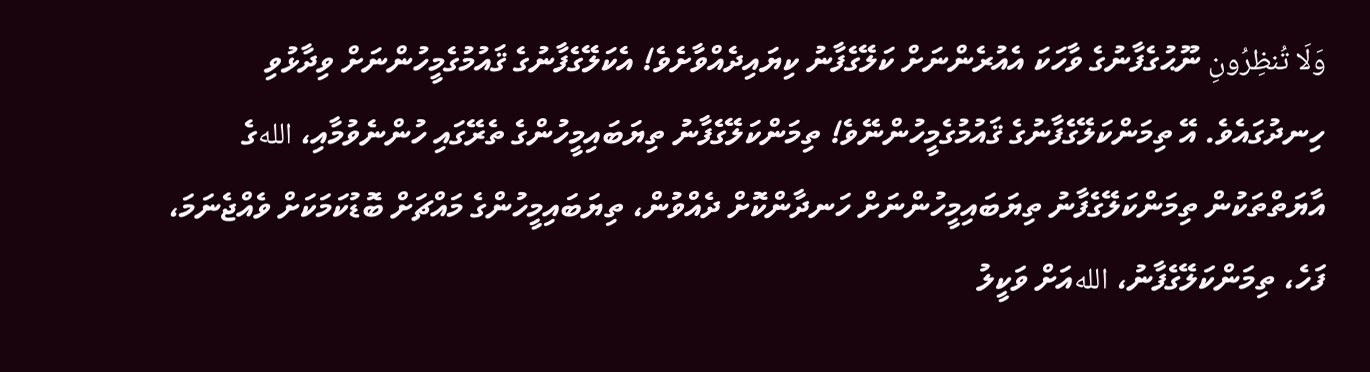وَلَا تُنظِرُونِ ނޫޙުގެފާނުގެ ވާހަކަ އެއުރެންނަށް ކަލޭގެފާނު ކިޔައިދެއްވާށެވެ! އެކަލޭގެފާނުގެ ޤައުމުގެމީހުންނަށް ވިދާޅުވި ހިނދުގައެވެ. އޭ ތިމަންކަލޭގެފާނުގެ ޤައުމުގެމީހުންނޭވެ! ތިމަންކަލޭގެފާނު ތިޔަބައިމީހުންގެ ތެރޭގައި ހުންނެވުމާއި، اللهގެ އާޔަތްތަކުން ތިމަންކަލޭގެފާނު ތިޔަބައިމީހުންނަށް ހަނދާންކޮށް ދެއްވުން، ތިޔަބައިމީހުންގެ މައްޗަށް ބޮޑުކަމަކަށް ވެއްޖެނަމަ، ފަހެ، ތިމަންކަލޭގެފާނު، اللهއަށް ވަކީލު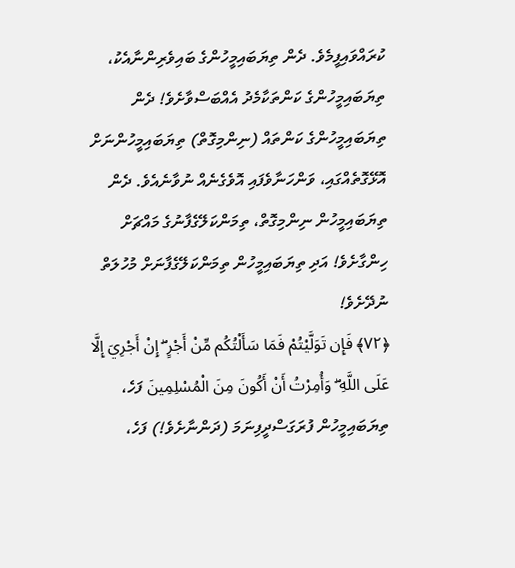ކުރައްވައިފީމެވެ. ދެން ތިޔަބައިމީހުންގެ ބައިވެރިންނާއެކު، ތިޔަބައިމީހުންގެ ކަންތަކާމެދު އެއްބަސްވާށެވެ! ދެން ތިޔަބައިމީހުންގެ ކަންތައް (ނިންމިގޮތް) ތިޔަބައިމީހުންނަށް އޮޅޭގޮތެއްގައި، ވަންހަނާވެފައި އޮވެގެނެއް ނުވާނެއެވެ. ދެން ތިޔަބައިމީހުން ނިންމިގޮތް، ތިމަންކަލޭގެފާނުގެ މައްޗަށް ހިންގާށެވެ! އަދި ތިޔަބައިމީހުން ތިމަންކަލޭގެފާނަށް މުހުލަތް ނުދޭށެވެ!
﴿٧٢﴾ فَإِن تَوَلَّيْتُمْ فَمَا سَأَلْتُكُم مِّنْ أَجْرٍ ۖ إِنْ أَجْرِيَ إِلَّا عَلَى اللَّهِ ۖ وَأُمِرْتُ أَنْ أَكُونَ مِنَ الْمُسْلِمِينَ ފަހެ، ތިޔަބައިމީހުން ފުރަގަސްދީފިނަމަ (ދަންނާށެވެ!) ފަހެ،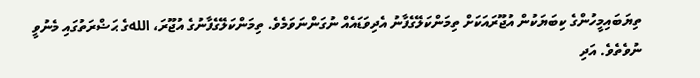ތިޔަބައިމީހުންގެ ކިބަޔަކުން އުޖޫރައަކަށް ތިމަންކަލޭގެފާނު އެދިވަޑައެއް ނުގަންނަވަމެވެ. ތިމަންކަލޭގެފާނުގެ އުޖޫރަ، اللهގެ ޙަޟްރަތުގައި މެނުވީ ނުވެތެވެ. އަދި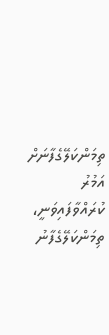ތިމަންކަލޭގެފާނަށް އަމުރު ކުރައްވާފައިވަނީ، ތިމަންކަލޭގެފާނު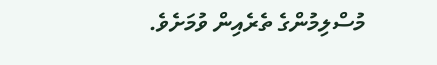މުސްލިމުންގެ ތެރެއިން ވުމަށެވެ.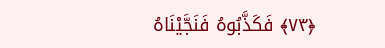﴿٧٣﴾ فَكَذَّبُوهُ فَنَجَّيْنَاهُ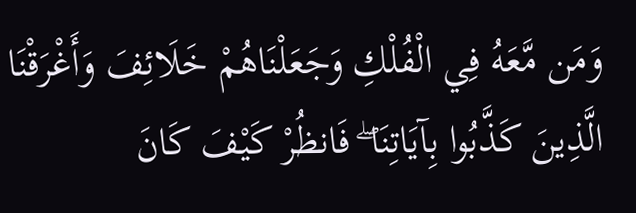وَمَن مَّعَهُ فِي الْفُلْكِ وَجَعَلْنَاهُمْ خَلَائِفَ وَأَغْرَقْنَا الَّذِينَ كَذَّبُوا بِآيَاتِنَا ۖ فَانظُرْ كَيْفَ كَانَ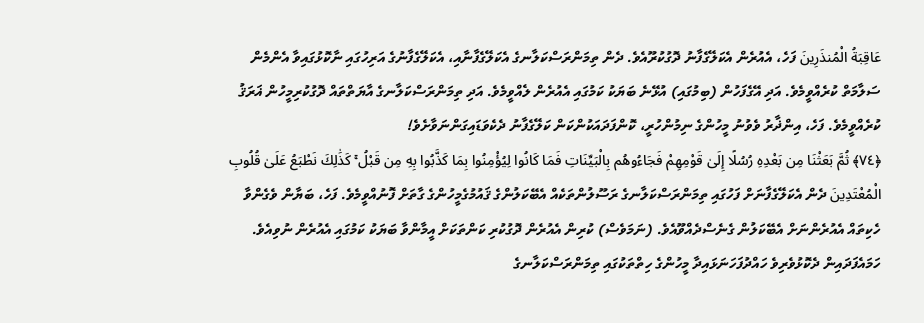عَاقِبَةُ الْمُنذَرِينَ ފަހެ، އެއުރެން އެކަލޭގެފާނު ދޮގުކުރޫއެވެ. ދެން ތިމަންރަސްކަލާނގެ އެކަލޭގެފާނާއި، އެކަލޭގެފާނުގެ އަރިހުގައި ނާކޮޅުގައިވާ އެންމެން ސަލާމަތް ކުރެއްވީމެވެ. އަދި އޭގެފަހުން (ބިމުގައި) އުޅޭނެ ބަޔަކު ކަމުގައި އެއުރެން ލެއްވީމެވެ. އަދި ތިމަންރަސްކަލާނގެ އާޔަތްތައް ދޮގުކުރިމީހުން ޣަރަޤު ކުރެއްވީމެވެ. ފަހެ، އިންޛާރު ވެވުނު މީހުންގެ ނިމުންހުރީ، ކޮންފަދައަކުންކަން ކަލޭގެފާނު ދެކެވަޑައިގަންނަވާށެވެ!
﴿٧٤﴾ ثُمَّ بَعَثْنَا مِن بَعْدِهِ رُسُلًا إِلَىٰ قَوْمِهِمْ فَجَاءُوهُم بِالْبَيِّنَاتِ فَمَا كَانُوا لِيُؤْمِنُوا بِمَا كَذَّبُوا بِهِ مِن قَبْلُ ۚ كَذَٰلِكَ نَطْبَعُ عَلَىٰ قُلُوبِ الْمُعْتَدِينَ ދެން އެކަލޭގެފާނަށް ފަހުގައި ތިމަންރަސްކަލާނގެ ރަސޫލުންތަކެއް އެބޭކަލުންގެ ޤައުމުގެމީހުންގެ ގާތަށް ފޮނުއްވީމެވެ. ފަހެ، ބަޔާން ވެގެންވާ ހެކިތައް އެއުރެންނަށް އެބޭކަލުން ގެނެސްދެއްވޫއެވެ. (ނަމަވެސް) ކުރިން އެއުރެން ދޮގުކުރި ކަންތަކަށް އީމާންވާ ބަޔަކު ކަމުގައި އެއުރެން ނުވިއެވެ. ހަމައެފަދައިން ދެކޮޅުވެރިވެ ހައްދުފަހަނަޅައިދާ މީހުންގެ ހިތްތަކުގައި ތިމަންރަސްކަލާނގެ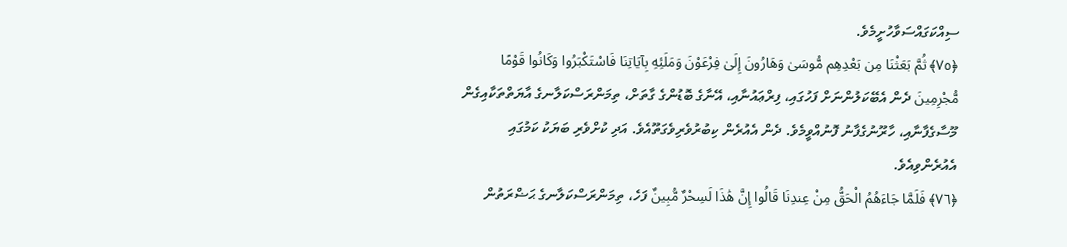ސިއްކަގައްސަވާހުށީމެވެ.
﴿٧٥﴾ ثُمَّ بَعَثْنَا مِن بَعْدِهِم مُّوسَىٰ وَهَارُونَ إِلَىٰ فِرْعَوْنَ وَمَلَئِهِ بِآيَاتِنَا فَاسْتَكْبَرُوا وَكَانُوا قَوْمًا مُّجْرِمِينَ ދެން އެބޭކަލުންނަށް ފަހުގައި، ފިރްޢައުނާއި، އޭނާގެ ބޮޑުންގެ ގާތަށް، ތިމަންރަސްކަލާނގެ އާޔަތްތަކާއިގެން މޫސާގެފާނާއި، ހާރޫނުގެފާނު ފޮނުއްވީމެވެ. ދެން އެއުރެން ކިބުރުވެރިވެގަތޫއެވެ. އަދި ކުށްވެރި ބަޔަކު ކަމުގައި އެއުރެންވިއެވެ.
﴿٧٦﴾ فَلَمَّا جَاءَهُمُ الْحَقُّ مِنْ عِندِنَا قَالُوا إِنَّ هَٰذَا لَسِحْرٌ مُّبِينٌ ފަހެ، ތިމަންރަސްކަލާނގެ ޙަޟްރަތުން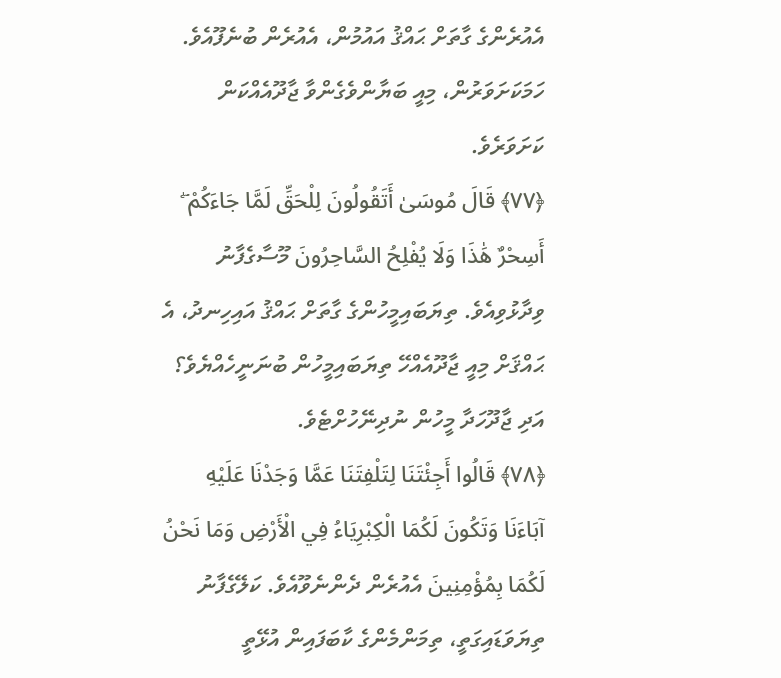އެއުރެންގެ ގާތަށް ޙައްޤު އައުމުން، އެއުރެން ބުނެފޫއެވެ. ހަމަކަށަވަރުން، މިއީ ބަޔާންވެގެންވާ ޖާދޫއެއްކަން ކަށަވަރެވެ.
﴿٧٧﴾ قَالَ مُوسَىٰ أَتَقُولُونَ لِلْحَقِّ لَمَّا جَاءَكُمْ ۖ أَسِحْرٌ هَٰذَا وَلَا يُفْلِحُ السَّاحِرُونَ މޫސާގެފާނު ވިދާޅުވިއެވެ. ތިޔަބައިމީހުންގެ ގާތަށް ޙައްޤު އައިހިނދު، އެ ޙައްޤަށް މިއީ ޖާދޫއެއްހޭ ތިޔަބައިމީހުން ބުނަނީހެއްޔެވެ؟ އަދި ޖާދޫހަދާ މީހުން ނުދިނޭހުށްޓެވެ.
﴿٧٨﴾ قَالُوا أَجِئْتَنَا لِتَلْفِتَنَا عَمَّا وَجَدْنَا عَلَيْهِ آبَاءَنَا وَتَكُونَ لَكُمَا الْكِبْرِيَاءُ فِي الْأَرْضِ وَمَا نَحْنُ لَكُمَا بِمُؤْمِنِينَ އެއުރެން ދެންނެވޫއެވެ. ކަލޭގެފާނު ތިޔަވަޑައިގަތީ، ތިމަންމެންގެ ކާބަފައިން އުޅޭތީ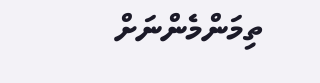ތިމަންމެންނަށް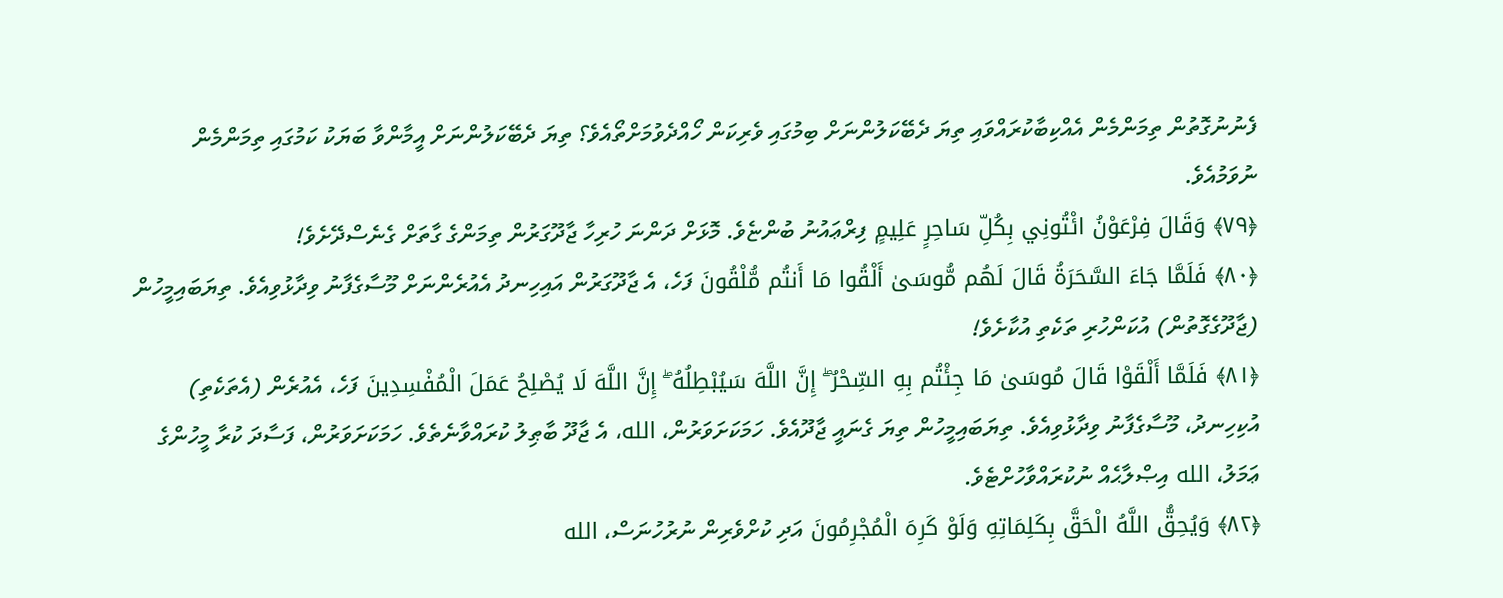ފެނުނުގޮތުން ތިމަންމެން އެއްކިބާކުރައްވައި ތިޔަ ދެބޭކަލުންނަށް ބިމުގައި ވެރިކަން ހޯއްދެވުމަށްތޯއެވެ؟ ތިޔަ ދެބޭކަލުންނަށް އީމާންވާ ބަޔަކު ކަމުގައި ތިމަންމެން ނުވަމުއެވެ.
﴿٧٩﴾ وَقَالَ فِرْعَوْنُ ائْتُونِي بِكُلِّ سَاحِرٍ عَلِيمٍ ފިރްޢައުނު ބުންޏެވެ. މޮޅަށް ދަންނަ ހުރިހާ ޖާދޫގަރުން ތިމަންގެ ގާތަށް ގެނެސްދޭށެވެ!
﴿٨٠﴾ فَلَمَّا جَاءَ السَّحَرَةُ قَالَ لَهُم مُّوسَىٰ أَلْقُوا مَا أَنتُم مُّلْقُونَ ފަހެ، އެ ޖާދޫގަރުން އައިހިނދު އެއުރެންނަށް މޫސާގެފާނު ވިދާޅުވިއެވެ. ތިޔަބައިމީހުން (ޖާދޫގެގޮތުން) އުކަންހުރި ތަކެތި އުކާށެވެ!
﴿٨١﴾ فَلَمَّا أَلْقَوْا قَالَ مُوسَىٰ مَا جِئْتُم بِهِ السِّحْرُ ۖ إِنَّ اللَّهَ سَيُبْطِلُهُ ۖ إِنَّ اللَّهَ لَا يُصْلِحُ عَمَلَ الْمُفْسِدِينَ ފަހެ، އެއުރެން (އެތަކެތި) އުކިހިނދު، މޫސާގެފާނު ވިދާޅުވިއެވެ. ތިޔަބައިމީހުން ތިޔަ ގެނައީ ޖާދޫއެވެ. ހަމަކަށަވަރުން، الله، އެ ޖާދޫ ބާޠިލު ކުރައްވާނެތެވެ. ހަމަކަށަވަރުން، ފަސާދަ ކުރާ މީހުންގެ ޢަމަލު، الله އިޞްލާޙެއް ނުކުރައްވާހުށްޓެވެ.
﴿٨٢﴾ وَيُحِقُّ اللَّهُ الْحَقَّ بِكَلِمَاتِهِ وَلَوْ كَرِهَ الْمُجْرِمُونَ އަދި ކުށްވެރިން ނުރުހުނަސް، الله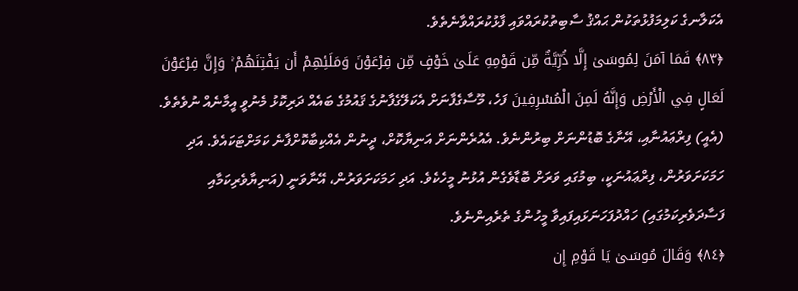އެކަލާނގެ ކަލިމަފުޅުތަކުން ޙައްޤު ސާބިތުކުރައްވައި ފާޅުކުރައްވާނެތެވެ.
﴿٨٣﴾ فَمَا آمَنَ لِمُوسَىٰ إِلَّا ذُرِّيَّةٌ مِّن قَوْمِهِ عَلَىٰ خَوْفٍ مِّن فِرْعَوْنَ وَمَلَئِهِمْ أَن يَفْتِنَهُمْ ۚ وَإِنَّ فِرْعَوْنَ لَعَالٍ فِي الْأَرْضِ وَإِنَّهُ لَمِنَ الْمُسْرِفِينَ ފަހެ، މޫސާގެފާނަށް އެކަލޭގެފާނުގެ ޤައުމުގެ ބައެއް ދަރިކޮޅު މެނުވީ އީމާނެއް ނުވެތެވެ. (އެއީ) ފިރްޢައުނާއި، އޭނާގެ ބޮޑުންނަށް ބިރުންނެވެ. އެއުރެންނަށް އަނިޔާކޮށް، ދީނުން އެއްކިބާކޮށްފާނެ ކަމަށްޓަކައެވެ. އަދި ހަމަކަށަވަރުން، ފިރްޢައުނަކީ، ބިމުގައި ވަރަށް ބޮޑާވެގެން އުޅުނު މީހެކެވެ. އަދި ހަމަކަށަވަރުން، އޭނާވަނީ (އަނިޔާވެރިކަމާއި ފަސާދަވެރިކަމުގައި) ހައްދުފަހަނަޅައިފައިވާ މީހުންގެ ތެރެއިންނެވެ.
﴿٨٤﴾ وَقَالَ مُوسَىٰ يَا قَوْمِ إِن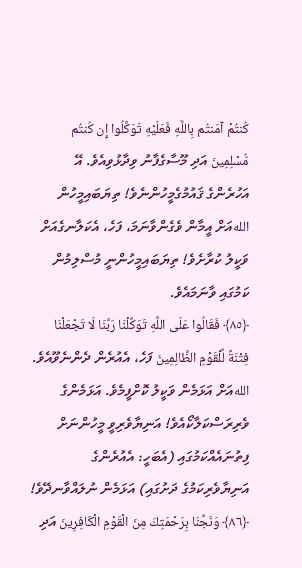كُنتُمْ آمَنتُم بِاللَّهِ فَعَلَيْهِ تَوَكَّلُوا إِن كُنتُم مُّسْلِمِينَ އަދި މޫސާގެފާނު ވިދާޅުވިއެވެ. އޭ އަހުރެންގެ ޤައުމުގެމީހުންނެވެ! ތިޔަބައިމީހުން اللهއަށް އީމާން ވެގެންވާނަމަ، ފަހެ، އެކަލާނގެއަށް ވަކީލު ކުރާށެވެ! ތިޔަބައިމީހުންނީ މުސްލިމުން ކަމުގައި ވާނަމައެވެ.
﴿٨٥﴾ فَقَالُوا عَلَى اللَّهِ تَوَكَّلْنَا رَبَّنَا لَا تَجْعَلْنَا فِتْنَةً لِّلْقَوْمِ الظَّالِمِينَ ފަހެ، އެއުރެން ދެންނެވޫއެވެ. اللهއަށް އަޅަމެން ވަކީލު ކޮށްފީމެވެ. އަޅަމެންގެ ވެރިރަސްކަލާކޯއެވެ! އަނިޔާވެރިވީ މީހުންނަށް ފިތުނައެއްކަމުގައި (އެބަހީ: އެއުރެންގެ އަނިޔާވެރިކަމުގެ ދަށުގައި) އަޅަމެން ނުލައްވާނދޭވެ!
﴿٨٦﴾ وَنَجِّنَا بِرَحْمَتِكَ مِنَ الْقَوْمِ الْكَافِرِينَ އަދި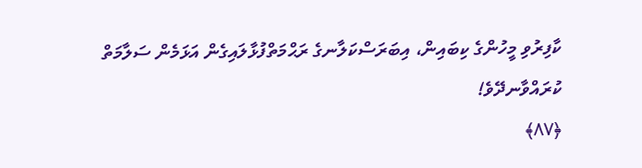ކާފިރުވި މީހުންގެ ކިބައިން، އިބަރަސްކަލާނގެ ރަޙްމަތްފުޅާލައިގެން އަޅަމެން ސަލާމަތް ކުރައްވާނދޭވެ!
﴿٨٧﴾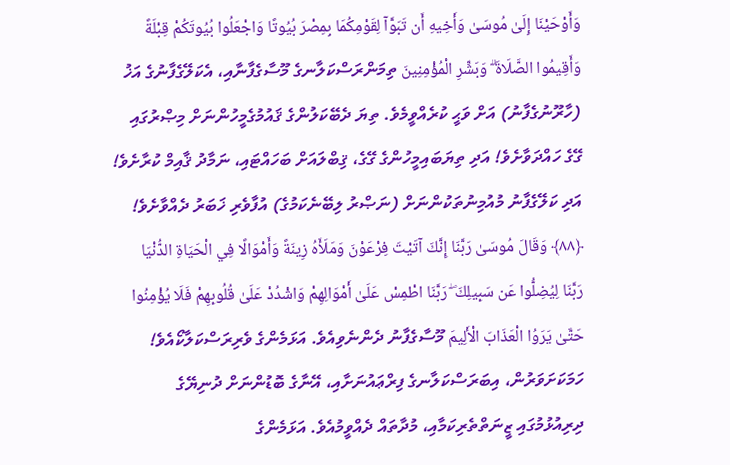وَأَوْحَيْنَا إِلَىٰ مُوسَىٰ وَأَخِيهِ أَن تَبَوَّآ لِقَوْمِكُمَا بِمِصْرَ بُيُوتًا وَاجْعَلُوا بُيُوتَكُمْ قِبْلَةً وَأَقِيمُوا الصَّلَاةَ ۗ وَبَشِّرِ الْمُؤْمِنِينَ ތިމަންރަސްކަލާނގެ މޫސާގެފާނާއި، އެކަލޭގެފާނުގެ އަޚު (ހާރޫނުގެފާނު) އަށް ވަޙީ ކުރެއްވީމެވެ. ތިޔަ ދެބޭކަލުންގެ ޤައުމުގެމީހުންނަށް މިޞްރުގައި ގޭގެ ހައްދަވާށެވެ! އަދި ތިޔަބައިމީހުންގެ ގޭގެ، ޤިބްލައަށް ބަހައްޓައި، ނަމާދު ޤާއިމް ކުރާށެވެ! އަދި ކަލޭގެފާނު މުއުމިނުތަކުންނަށް (ނަޞްރު ލިބޭނެކަމުގެ) އުފާވެރި ޚަބަރު ދެއްވާށެވެ!
﴿٨٨﴾ وَقَالَ مُوسَىٰ رَبَّنَا إِنَّكَ آتَيْتَ فِرْعَوْنَ وَمَلَأَهُ زِينَةً وَأَمْوَالًا فِي الْحَيَاةِ الدُّنْيَا رَبَّنَا لِيُضِلُّوا عَن سَبِيلِكَ ۖ رَبَّنَا اطْمِسْ عَلَىٰ أَمْوَالِهِمْ وَاشْدُدْ عَلَىٰ قُلُوبِهِمْ فَلَا يُؤْمِنُوا حَتَّىٰ يَرَوُا الْعَذَابَ الْأَلِيمَ މޫސާގެފާނު ދެންނެވިއެވެ. އަޅަމެންގެ ވެރިރަސްކަލާކޯއެވެ! ހަމަކަށަވަރުން، އިބަރަސްކަލާނގެ ފިރްޢައުނަށާއި، އޭނާގެ ބޮޑުންނަށް ދުނިޔޭގެ ދިރިއުޅުމުގައި ޒީނަތްތެރިކަމާއި، މުދާތައް ދެއްވީމުއެވެ. އަޅަމެންގެ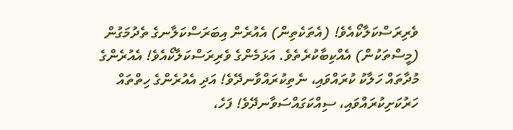ވެރިރަސްކަލާކޯއެވެ! (އެތަކެތިން) އެއުރެން އިބަރަސްކަލާނގެ ތެދުމަގުން (މީސްތަކުން) އެއްކިބާކުރެތެވެ. އަޅަމެންގެ ވެރިރަސްކަލާކޯއެވެ! އެއުރެންގެ މުދާތައް ހަލާކު ކުރައްވައި، ނެތިކުރައްވާނދޭވެ! އަދި އެއުރެންގެ ހިތްތައް ހަރުކަށިކުރައްވައި، ސިއްކަގައްސަވާނދޭވެ! ފަހެ،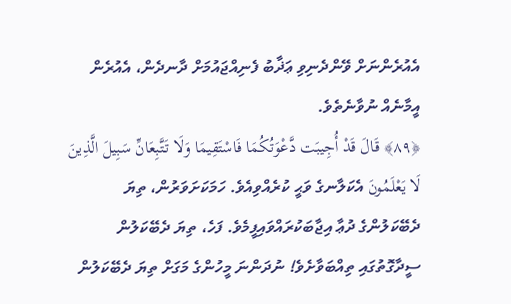އެއުރެންނަށް ވޭންދެނިވި ޢަޛާބު ފެނިއްޖައުމަށް ދާނދެން، އެއުރެން އީމާނެއް ނުވާނެތެވެ.
﴿٨٩﴾ قَالَ قَدْ أُجِيبَت دَّعْوَتُكُمَا فَاسْتَقِيمَا وَلَا تَتَّبِعَانِّ سَبِيلَ الَّذِينَ لَا يَعْلَمُونَ އެކަލާނގެ ވަޙީ ކުރެއްވިއެވެ. ހަމަކަށަވަރުން، ތިޔަ ދެބޭކަލުންގެ ދުޢާ އިޖާބަކުރައްވައިފީމެވެ. ފަހެ، ތިޔަ ދެބޭކަލުން ސީދާގޮތުގައި ތިއްބަވާށެވެ! ނުދަންނަ މީހުންގެ މަގަށް ތިޔަ ދެބޭކަލުން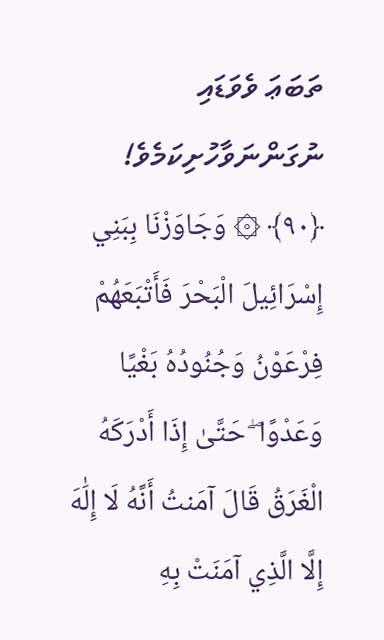ތަބަޢަ ވެވަޑައި ނުގަންނަވާހުށިކަމެވެ!
﴿٩٠﴾ ۞ وَجَاوَزْنَا بِبَنِي إِسْرَائِيلَ الْبَحْرَ فَأَتْبَعَهُمْ فِرْعَوْنُ وَجُنُودُهُ بَغْيًا وَعَدْوًا ۖ حَتَّىٰ إِذَا أَدْرَكَهُ الْغَرَقُ قَالَ آمَنتُ أَنَّهُ لَا إِلَٰهَ إِلَّا الَّذِي آمَنَتْ بِهِ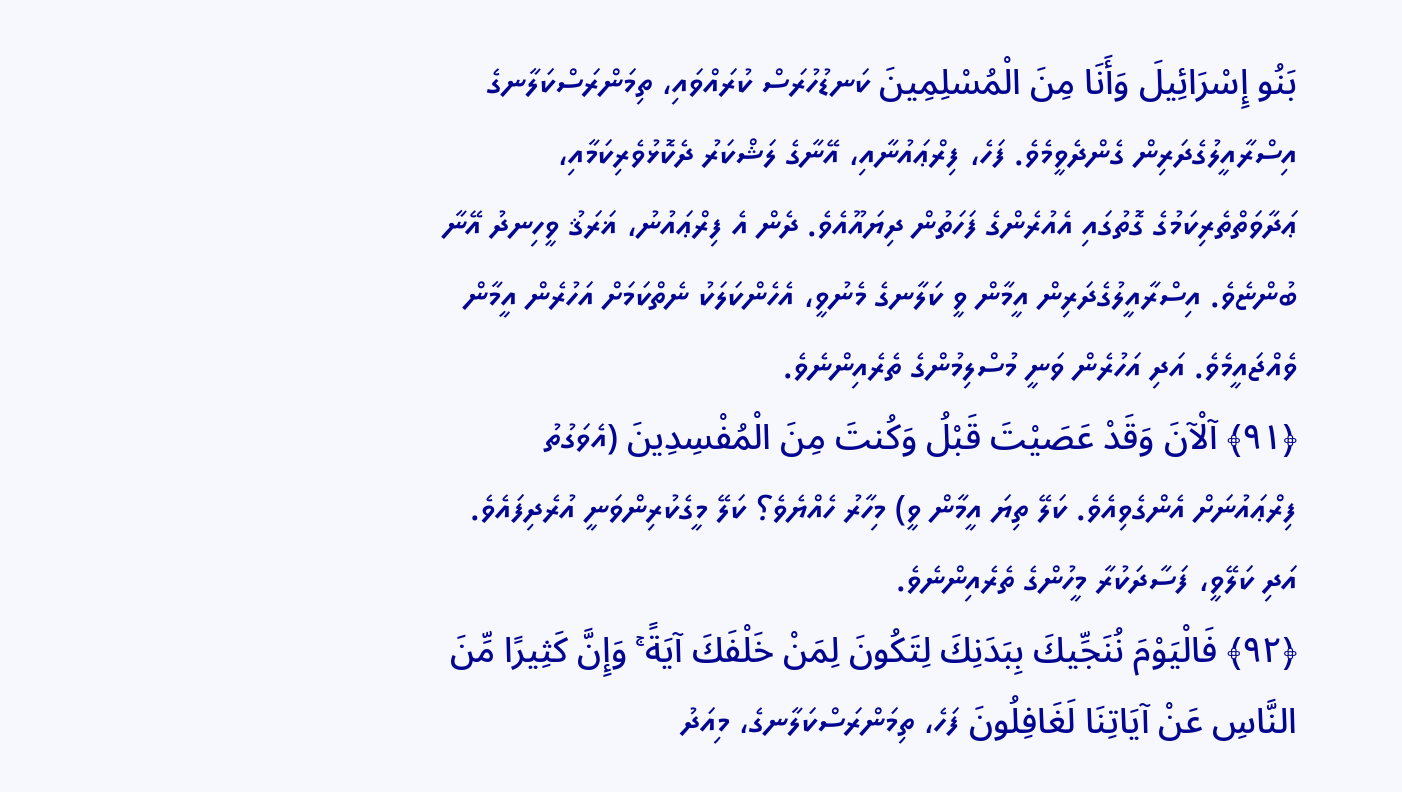بَنُو إِسْرَائِيلَ وَأَنَا مِنَ الْمُسْلِمِينَ ކަނޑުހުރަސް ކުރައްވައި، ތިމަންރަސްކަލާނގެ އިސްރާއީލުގެދަރިން ގެންދެވީމެވެ. ފަހެ، ފިރްޢައުނާއި، އޭނާގެ ލަޝްކަރު ދެކޮޅުވެރިކަމާއި، ޢަދާވަތްތެރިކަމުގެ ގޮތުގައި އެއުރެންގެ ފަހަތުން ދިޔައޫއެވެ. ދެން އެ ފިރްޢައުނު، ޣަރަޤު ވީހިނދު އޭނާ ބުންޏެވެ. އިސްރާއީލުގެދަރިން އީމާން ވީ ކަލާނގެ މެނުވީ، އެހެންކަލަކު ނެތްކަމަށް އަހުރެން އީމާން ވެއްޖައީމެވެ. އަދި އަހުރެން ވަނީ މުސްލިމުންގެ ތެރެއިންނެވެ.
﴿٩١﴾ آلْآنَ وَقَدْ عَصَيْتَ قَبْلُ وَكُنتَ مِنَ الْمُفْسِدِينَ (އެވަގުތު ފިރްޢައުނަށް އެންގެވިއެވެ. ކަލޭ ތިޔަ އީމާން ވީ) މިހާރު ހެއްޔެވެ؟ ކަލޭ މީގެކުރިންވަނީ އުރެދިފައެވެ. އަދި ކަލޭވީ، ފަސާދަކުރާ މީހުންގެ ތެރެއިންނެވެ.
﴿٩٢﴾ فَالْيَوْمَ نُنَجِّيكَ بِبَدَنِكَ لِتَكُونَ لِمَنْ خَلْفَكَ آيَةً ۚ وَإِنَّ كَثِيرًا مِّنَ النَّاسِ عَنْ آيَاتِنَا لَغَافِلُونَ ފަހެ، ތިމަންރަސްކަލާނގެ، މިއަދު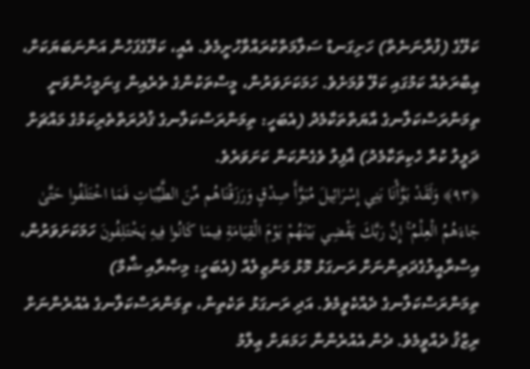ކަލޭގެ (ފުރާނަނެތް) ހަށިގަނޑު ސަލާމަތްކުރައްވާހުށީމެވެ. އެއީ، ކަލޭގެފަހުން އަންނަބަޔަކަށް، ޢިބްރަތެއް ކަމުގައި ކަލޭ ވުމަށެވެ. ހަމަކަށަވަރުން، މީސްތަކުންގެ ތެރެއިން ގިނަމީހުންވަނީ ތިމަންރަސްކަލާނގެ އާޔަތްތަކާމެދު (އެބަހީ: ތިމަންރަސްކަލާނގެ ޤުދުރަތްތެރިކަމުގެ މައްޗަށް ދަލީލު ކުރާ ހެކިތަކާމެދު) ޣާފިލު ވެގެންކަން ކަށަވަރެވެ.
﴿٩٣﴾ وَلَقَدْ بَوَّأْنَا بَنِي إِسْرَائِيلَ مُبَوَّأَ صِدْقٍ وَرَزَقْنَاهُم مِّنَ الطَّيِّبَاتِ فَمَا اخْتَلَفُوا حَتَّىٰ جَاءَهُمُ الْعِلْمُ ۚ إِنَّ رَبَّكَ يَقْضِي بَيْنَهُمْ يَوْمَ الْقِيَامَةِ فِيمَا كَانُوا فِيهِ يَخْتَلِفُونَ ހަމަކަށަވަރުން، އިސްރާއީލުގެދަރިންނަށް ރަނގަޅު މޮޅު މަންޒިލެއް (އެބަހީ: މިޞްރާއި ޝާމް) ތިމަންރަސްކަލާނގެ ދެއްކެވީމެވެ. އަދި ރަނގަޅު ތަކެތިން، ތިމަންރަސްކަލާނގެ އެއުރެންނަށް ރިޒްޤު ދެއްވީމެވެ. ދެން އެއުރެންނާ ހަމަޔަށް ޢިލްމު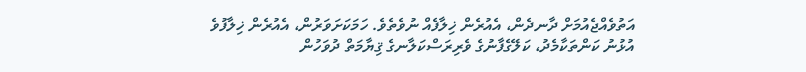އަތުވެއްޖެއުމަށް ދާނދެން، އެއުރެން ޚިލާފެއް ނުވެތެވެ. ހަމަކަށަވަރުން، އެއުރެން ޚިލާފުވެ އުޅުނު ކަންތަކާމެދު، ކަލޭގެފާނުގެ ވެރިރަސްކަލާނގެ ޤިޔާމަތް ދުވަހުން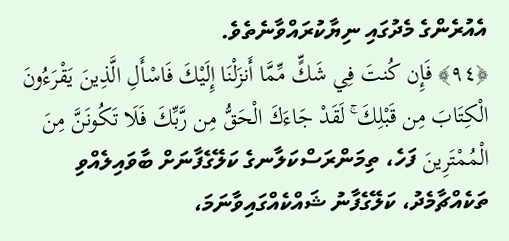އެއުރެންގެ މެދުގައި ނިޔާކުރައްވާނެތެވެ.
﴿٩٤﴾ فَإِن كُنتَ فِي شَكٍّ مِّمَّا أَنزَلْنَا إِلَيْكَ فَاسْأَلِ الَّذِينَ يَقْرَءُونَ الْكِتَابَ مِن قَبْلِكَ ۚ لَقَدْ جَاءَكَ الْحَقُّ مِن رَّبِّكَ فَلَا تَكُونَنَّ مِنَ الْمُمْتَرِينَ ފަހެ، ތިމަންރަސްކަލާނގެ ކަލޭގެފާނަށް ބާވައިލެއްވި ތަކެއްޗާމެދު، ކަލޭގެފާނު ޝައްކެއްގައިވާނަމަ،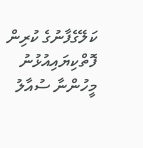ކަލޭގެފާނުގެ ކުރިން ފޮތްކިޔައިއުޅުނު މީހުންނާ ސުއާލު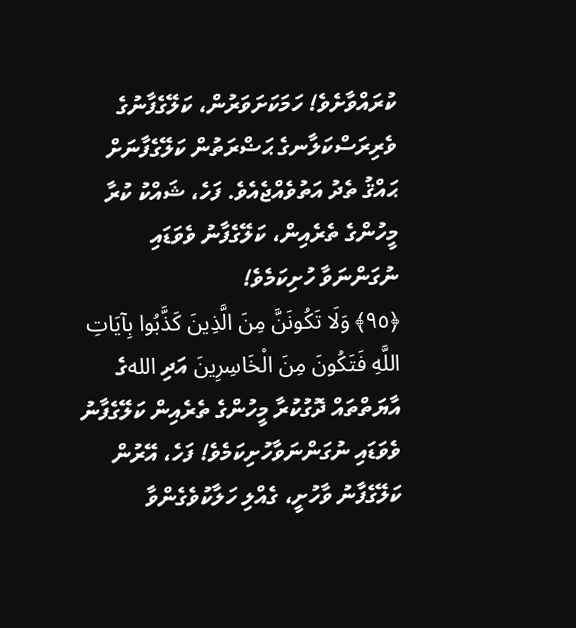ކުރައްވާށެވެ! ހަމަކަށަވަރުން، ކަލޭގެފާނުގެ ވެރިރަސްކަލާނގެ ޙަޟްރަތުން ކަލޭގެފާނަށް ޙައްޤު ތެދު އަތުވެއްޖެއެވެ. ފަހެ، ޝައްކު ކުރާ މީހުންގެ ތެރެއިން، ކަލޭގެފާނު ވެވަޑައި ނުގަންނަވާ ހުށިކަމެވެ!
﴿٩٥﴾ وَلَا تَكُونَنَّ مِنَ الَّذِينَ كَذَّبُوا بِآيَاتِ اللَّهِ فَتَكُونَ مِنَ الْخَاسِرِينَ އަދި اللهގެ އާޔަތްތައް ދޮގުކުރާ މީހުންގެ ތެރެއިން ކަލޭގެފާނު ވެވަޑައި ނުގަންނަވާހުށިކަމެވެ! ފަހެ، އޭރުން ކަލޭގެފާނު ވާހުށީ، ގެއްލި ހަލާކުވެގެންވާ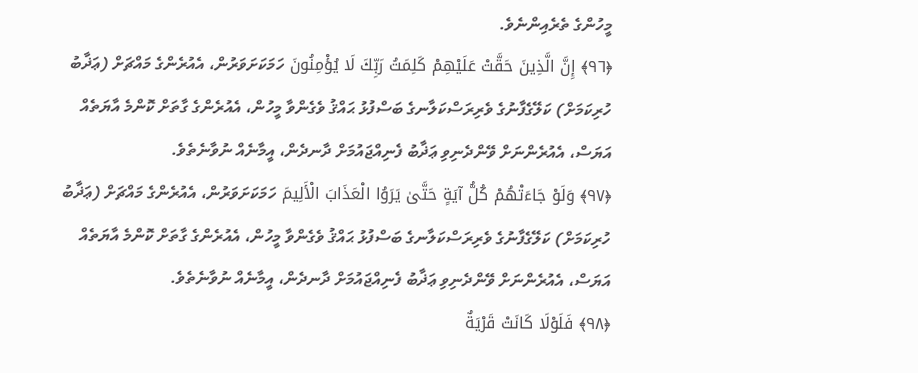މީހުންގެ ތެރެއިންނެވެ.
﴿٩٦﴾ إِنَّ الَّذِينَ حَقَّتْ عَلَيْهِمْ كَلِمَتُ رَبِّكَ لَا يُؤْمِنُونَ ހަމަކަށަވަރުން، އެއުރެންގެ މައްޗަށް (ޢަޛާބު ހުރިކަމަށް) ކަލޭގެފާނުގެ ވެރިރަސްކަލާނގެ ބަސްފުޅު ޙައްޤު ވެގެންވާ މީހުން، އެއުރެންގެ ގާތަށް ކޮންމެ އާޔަތެއް އަޔަސް، އެއުރެންނަށް ވޭންދެނިވި ޢަޛާބު ފެނިއްޖައުމަށް ދާނދެން، އީމާނެއް ނުވާނެތެވެ.
﴿٩٧﴾ وَلَوْ جَاءَتْهُمْ كُلُّ آيَةٍ حَتَّىٰ يَرَوُا الْعَذَابَ الْأَلِيمَ ހަމަކަށަވަރުން، އެއުރެންގެ މައްޗަށް (ޢަޛާބު ހުރިކަމަށް) ކަލޭގެފާނުގެ ވެރިރަސްކަލާނގެ ބަސްފުޅު ޙައްޤު ވެގެންވާ މީހުން، އެއުރެންގެ ގާތަށް ކޮންމެ އާޔަތެއް އަޔަސް، އެއުރެންނަށް ވޭންދެނިވި ޢަޛާބު ފެނިއްޖައުމަށް ދާނދެން، އީމާނެއް ނުވާނެތެވެ.
﴿٩٨﴾ فَلَوْلَا كَانَتْ قَرْيَةٌ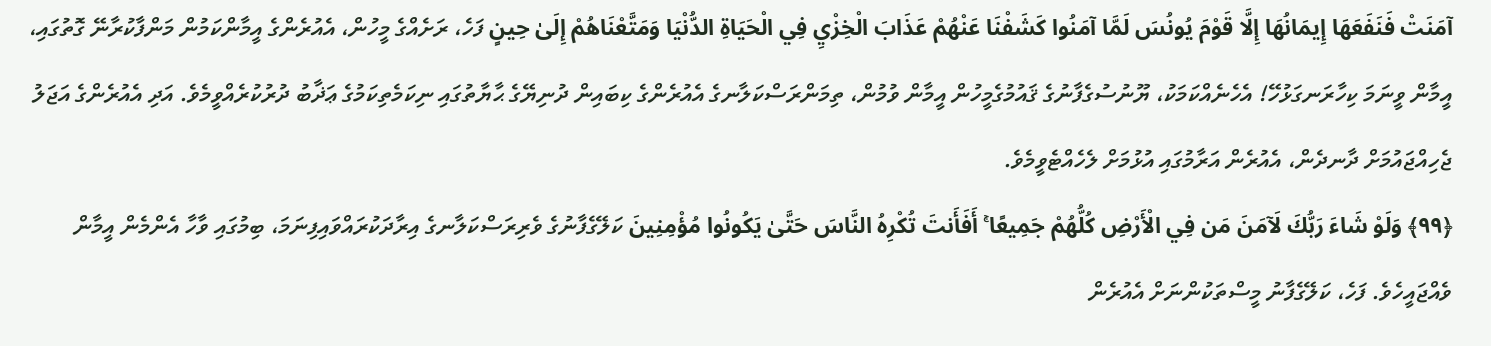آمَنَتْ فَنَفَعَهَا إِيمَانُهَا إِلَّا قَوْمَ يُونُسَ لَمَّا آمَنُوا كَشَفْنَا عَنْهُمْ عَذَابَ الْخِزْيِ فِي الْحَيَاةِ الدُّنْيَا وَمَتَّعْنَاهُمْ إِلَىٰ حِينٍ ފަހެ، ރަށެއްގެ މީހުން، އެއުރެންގެ އީމާންކަމުން މަންފާކުރާނޭ ގޮތުގައި، އީމާން ވީނަމަ ކިހާރަނގަޅުހޭ! އެހެނެއްކަމަކު، ޔޫނުސުގެފާނުގެ ޤައުމުގެމީހުން އީމާން ވުމުން، ތިމަންރަސްކަލާނގެ އެއުރެންގެ ކިބައިން ދުނިޔޭގެ ޙާޔާތުގައި ނިކަމެތިކަމުގެ ޢަޛާބު ދުރުކުރެއްވީމެވެ. އަދި އެއުރެންގެ އަޖަލު ޖެހިއްޖައުމަށް ދާނދެން، އެއުރެން އަރާމުގައި އުޅުމަށް ލެހެއްޓެވީމެވެ.
﴿٩٩﴾ وَلَوْ شَاءَ رَبُّكَ لَآمَنَ مَن فِي الْأَرْضِ كُلُّهُمْ جَمِيعًا ۚ أَفَأَنتَ تُكْرِهُ النَّاسَ حَتَّىٰ يَكُونُوا مُؤْمِنِينَ ކަލޭގެފާނުގެ ވެރިރަސްކަލާނގެ އިރާދަކުރައްވައިފިނަމަ، ބިމުގައި ވާހާ އެންމެން އީމާން ވެއްޖައީހެވެ. ފަހެ، ކަލޭގެފާނު މީސްތަކުންނަށް އެއުރެން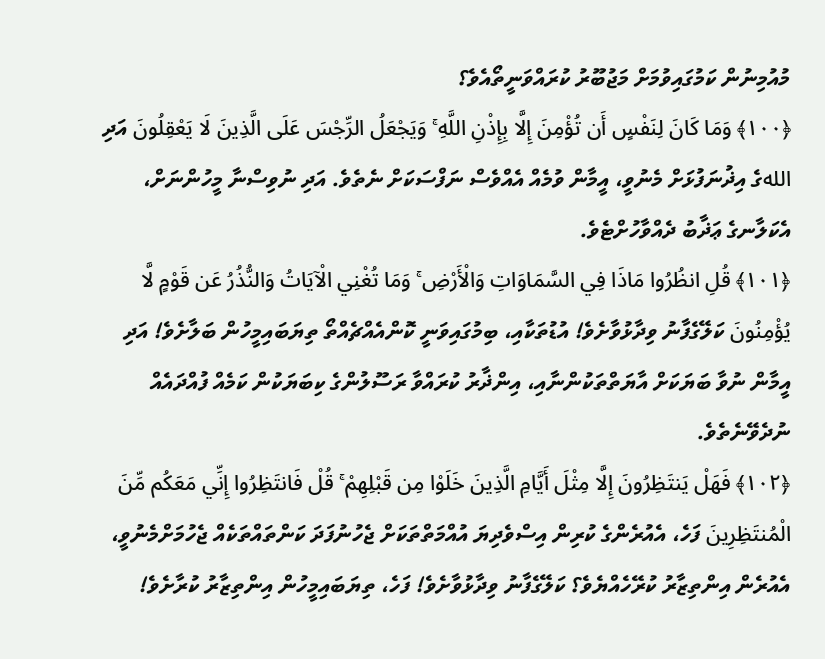މުއުމިނުން ކަމުގައިވުމަށް މަޖުބޫރު ކުރައްވަނީތޯއެވެ؟
﴿١٠٠﴾ وَمَا كَانَ لِنَفْسٍ أَن تُؤْمِنَ إِلَّا بِإِذْنِ اللَّهِ ۚ وَيَجْعَلُ الرِّجْسَ عَلَى الَّذِينَ لَا يَعْقِلُونَ އަދި اللهގެ އިޛުނަފުޅަށް މެނުވީ، އީމާން ވުމެއް އެއްވެސް ނަފްސަކަށް ނެތެވެ. އަދި ނުވިސްނާ މީހުންނަށް، އެކަލާނގެ ޢަޛާބު ދެއްވާހުށްޓެވެ.
﴿١٠١﴾ قُلِ انظُرُوا مَاذَا فِي السَّمَاوَاتِ وَالْأَرْضِ ۚ وَمَا تُغْنِي الْآيَاتُ وَالنُّذُرُ عَن قَوْمٍ لَّا يُؤْمِنُونَ ކަލޭގެފާނު ވިދާޅުވާށެވެ! އުޑުތަކާއި، ބިމުގައިވަނީ ކޮންއެއްޗެއްތޯ ތިޔަބައިމީހުން ބަލާށެވެ! އަދި އީމާން ނުވާ ބަޔަކަށް އާޔަތްތަކުންނާއި، އިންޛާރު ކުރައްވާ ރަސޫލުންގެ ކިބަޔަކުން ކަމެއް ފުއްދައެއް ނުދެވޭނެތެވެ.
﴿١٠٢﴾ فَهَلْ يَنتَظِرُونَ إِلَّا مِثْلَ أَيَّامِ الَّذِينَ خَلَوْا مِن قَبْلِهِمْ ۚ قُلْ فَانتَظِرُوا إِنِّي مَعَكُم مِّنَ الْمُنتَظِرِينَ ފަހެ، އެއުރެންގެ ކުރިން އިސްވެދިޔަ އުއްމަތްތަކަށް ޖެހުނުފަދަ ކަންތައްތަކެއް ޖެހުމަށްމެނުވީ، އެއުރެން އިންތިޒާރު ކުރޭހެއްޔެވެ؟ ކަލޭގެފާނު ވިދާޅުވާށެވެ! ފަހެ، ތިޔަބައިމީހުން އިންތިޒާރު ކުރާށެވެ!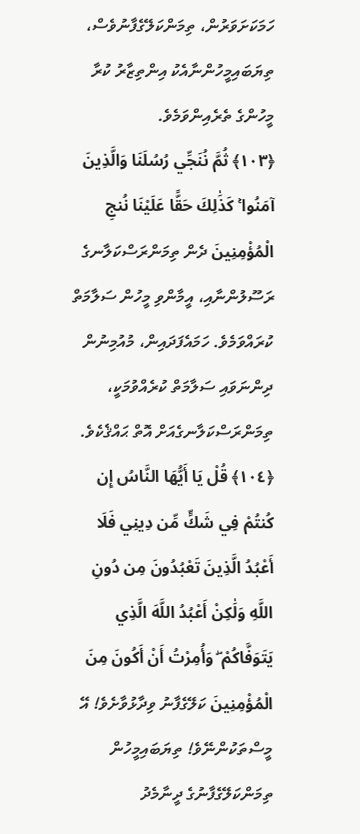ހަމަކަށަވަރުން، ތިމަންކަލޭގެފާނުވެސް، ތިޔަބައިމީހުންނާއެކު އިންތިޒާރު ކުރާ މީހުންގެ ތެރެއިންވަމެވެ.
﴿١٠٣﴾ ثُمَّ نُنَجِّي رُسُلَنَا وَالَّذِينَ آمَنُوا ۚ كَذَٰلِكَ حَقًّا عَلَيْنَا نُنجِ الْمُؤْمِنِينَ ދެން ތިމަންރަސްކަލާނގެ ރަސޫލުންނާއި، އީމާންވި މީހުން ސަލާމަތް ކުރައްވަމެވެ. ހަމައެފަދައިން، މުއުމިނުން ދިންނަވައި ސަލާމަތް ކުރެއްވުމަކީ، ތިމަންރަސްކަލާނގެއަށް އޮތް ޙައްޤެކެވެ.
﴿١٠٤﴾ قُلْ يَا أَيُّهَا النَّاسُ إِن كُنتُمْ فِي شَكٍّ مِّن دِينِي فَلَا أَعْبُدُ الَّذِينَ تَعْبُدُونَ مِن دُونِ اللَّهِ وَلَٰكِنْ أَعْبُدُ اللَّهَ الَّذِي يَتَوَفَّاكُمْ ۖ وَأُمِرْتُ أَنْ أَكُونَ مِنَ الْمُؤْمِنِينَ ކަލޭގެފާނު ވިދާޅުވާށެވެ! އޭ މީސްތަކުންނޭވެ! ތިޔަބައިމީހުން ތިމަންކަލޭގެފާނުގެ ދީނާމެދު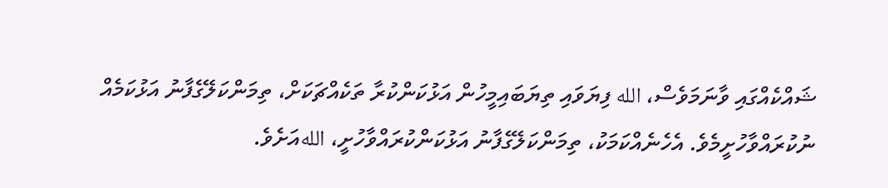ޝައްކެއްގައި ވާނަމަވެސް، الله ފިޔަވައި ތިޔަބައިމީހުން އަޅުކަންކުރާ ތަކެއްޗަކަށް، ތިމަންކަލޭގެފާނު އަޅުކަމެއް ނުކުރައްވާހުށީމެވެ. އެހެނެއްކަމަކު، ތިމަންކަލޭގެފާނު އަޅުކަންކުރައްވާހުށީ، اللهއަށެވެ.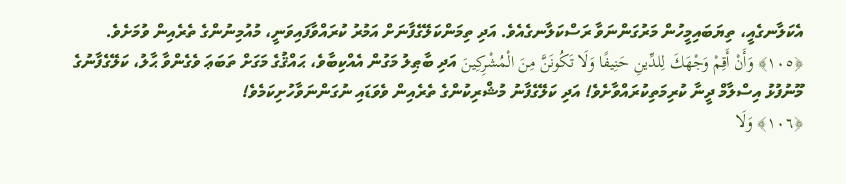އެކަލާނގެއީ، ތިޔަބައިމީހުން މަރުގަންނަވާ ރަސްކަލާނގެއެވެ. އަދި ތިމަންކަލޭގެފާނަށް އަމުރު ކުރައްވާފައިވަނީ، މުއުމިނުންގެ ތެރެއިން ވުމަށެވެ.
﴿١٠٥﴾ وَأَنْ أَقِمْ وَجْهَكَ لِلدِّينِ حَنِيفًا وَلَا تَكُونَنَّ مِنَ الْمُشْرِكِينَ އަދި ބާޠިލު މަގުން އެއްކިބާވެ، ޙައްޤުގެ މަގަށް ތަބަޢަ ވެގެންވާ ޙާލު، ކަލޭގެފާނުގެ މޫނުފުޅު އިސްލާމް ދީނާ ކުރިމަތިކުރައްވާށެވެ! އަދި ކަލޭގެފާނު މުޝްރިކުންގެ ތެރެއިން ވެވަޑައި ނުގަންނަވާހުށިކަމެވެ!
﴿١٠٦﴾ وَلَا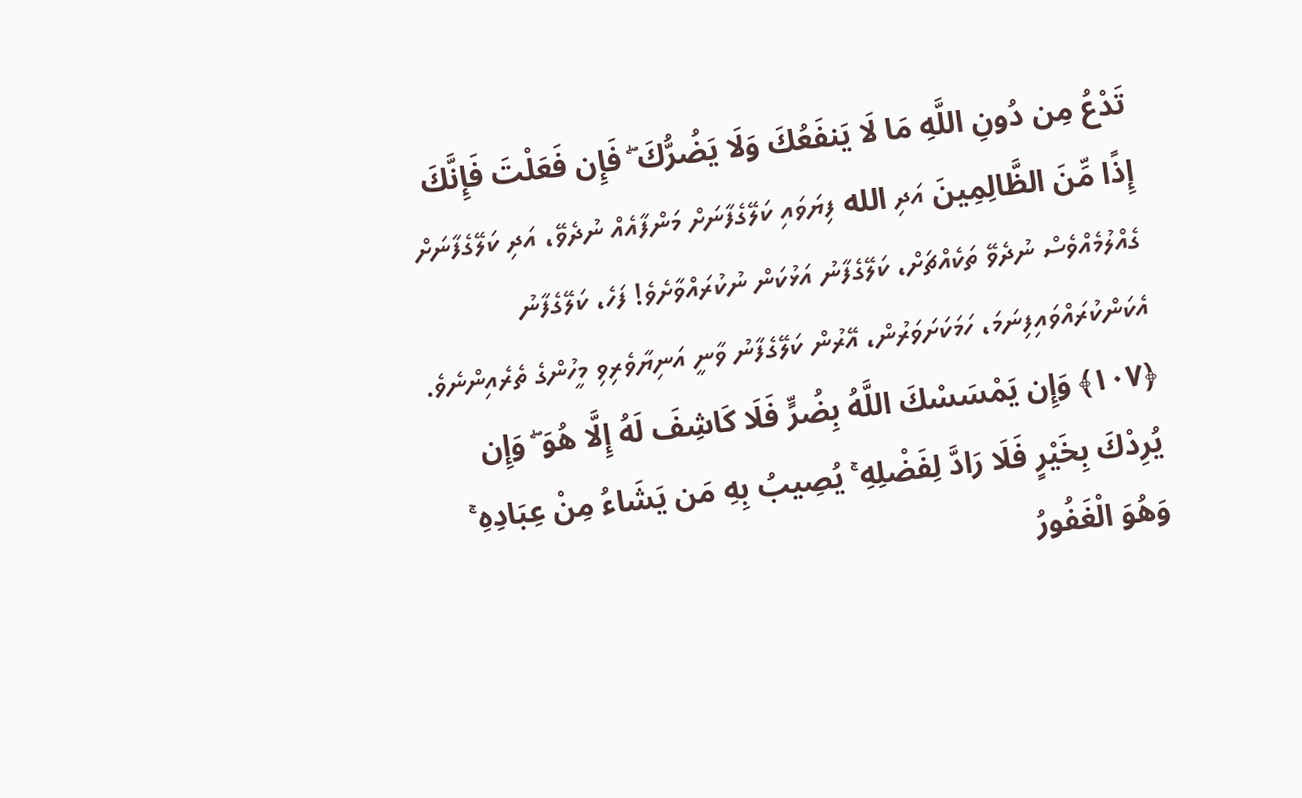تَدْعُ مِن دُونِ اللَّهِ مَا لَا يَنفَعُكَ وَلَا يَضُرُّكَ ۖ فَإِن فَعَلْتَ فَإِنَّكَ إِذًا مِّنَ الظَّالِمِينَ އަދި الله ފިޔަވައި ކަލޭގެފާނަށް މަންފާއެއް ނުދެވޭ، އަދި ކަލޭގެފާނަށް ގެއްލުމެއްވެސް ނުދެވޭ ތަކެއްޗަށް، ކަލޭގެފާނު އަޅުކަން ނުކުރައްވާށެވެ! ފަހެ، ކަލޭގެފާނު އެކަންކުރައްވައިފިނަމަ، ހަމަކަށަވަރުން، އޭރުން ކަލޭގެފާނު ވާނީ އަނިޔާވެރިވި މީހުންގެ ތެރެއިންނެވެ.
﴿١٠٧﴾ وَإِن يَمْسَسْكَ اللَّهُ بِضُرٍّ فَلَا كَاشِفَ لَهُ إِلَّا هُوَ ۖ وَإِن يُرِدْكَ بِخَيْرٍ فَلَا رَادَّ لِفَضْلِهِ ۚ يُصِيبُ بِهِ مَن يَشَاءُ مِنْ عِبَادِهِ ۚ وَهُوَ الْغَفُورُ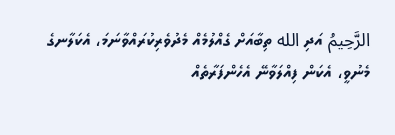الرَّحِيمُ އަދި الله ތިބާއަށް ގެއްލުމެއް މެދުވެރިކުރައްވާނަމަ، އެކަލާނގެ މެނުވީ، އެކަން ފިއްލަވާނޭ އެހެންފަރާތެއް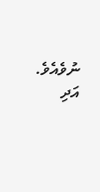ނުވެއެވެ. އަދި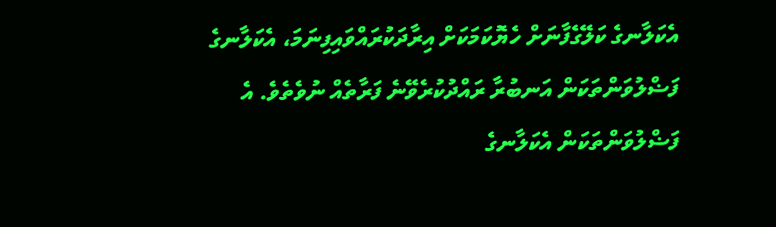އެކަލާނގެ ކަލޭގެފާނަށް ހެޔޮކަމަކަށް އިރާދަކުރައްވައިފިނަމަ، އެކަލާނގެ ފަޟްލުވަންތަކަން އަނބުރާ ރައްދުކުރެވޭނެ ފަރާތެއް ނުވެތެވެ. އެ ފަޟްލުވަންތަކަން އެކަލާނގެ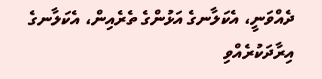ދެއްވަނީ، އެކަލާނގެ އަޅުންގެ ތެރެއިން، އެކަލާނގެ އިރާދަކުރެއްވި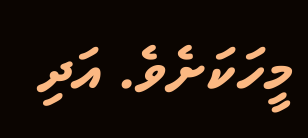މީހަކަށެވެ. އަދި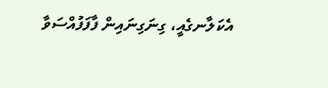އެކަލާނގެއީ، ގިނަގިނައިން ފާފަފުއްސަވާ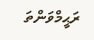ރަޙީމްވަންތަ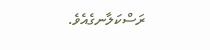ރަސްކަލާނގެއެވެ.